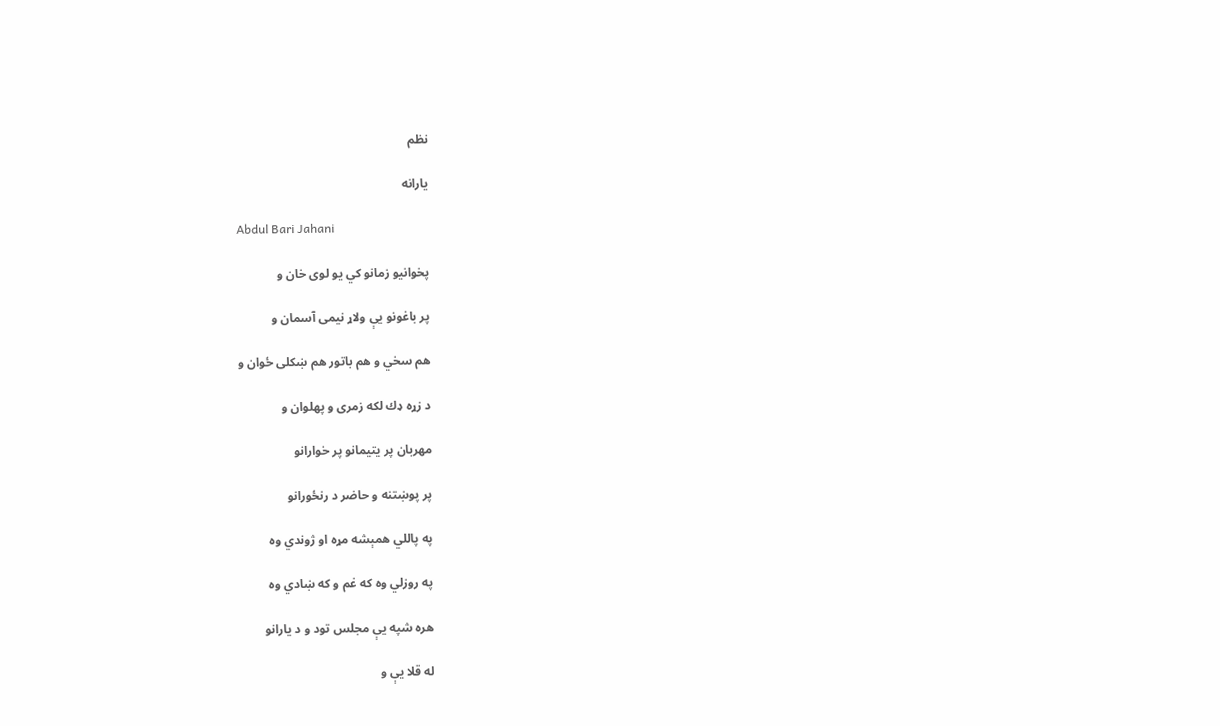نظم

يارانه

Abdul Bari Jahani

پخوانيو زمانو كي يو لوى خان و

پر باغونو يې ولاړ نيمى آسمان و

هم سخي و هم باتور هم ښكلى ځوان و

د زړه ډك لكه زمرى و پهلوان و

مهربان پر يتيمانو پر خوارانو

پر پوښتنه و حاضر د رنځورانو

په پاللي همېشه مړه او ژوندي وه

په روزلي وه كه غم و كه ښادي وه

هره شپه يې مجلس تود و د يارانو

له قلا يې و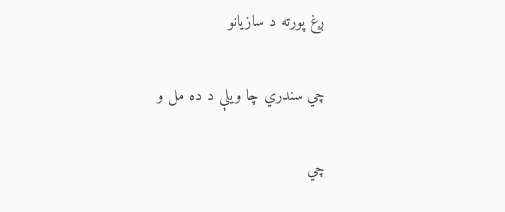ږغ پورته د سازيانو

چي سندري چا ويلې د ده مل و

چي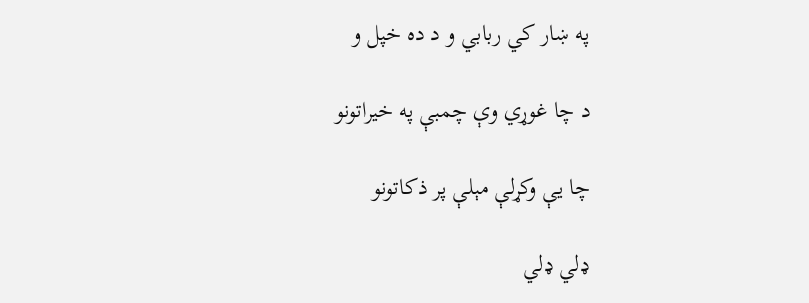په ښار كي ربابي و د ده خپل و

د چا غوړي وې چمبې په خيراتونو

چا يې وكړلې مېلې پر ذكاتونو

ډلي ډلي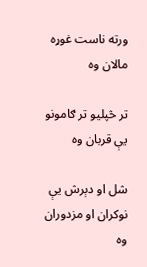ورته ناست غوړه مالان وه

تر څپليو تر ګامونو يې قربان وه

شل او دېرش يې نوكران او مزدوران وه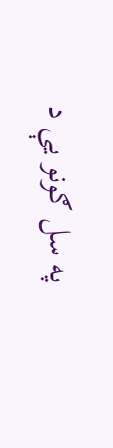په سل ګونو يې د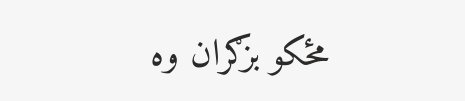مځكو بزګران وه